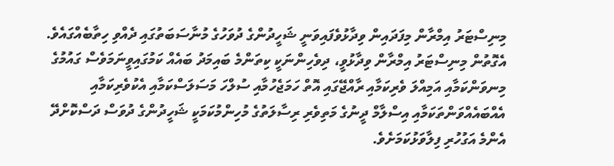މިނިސްޓަރު އިމްރާން މިފަދައިން ވިދާޅުވެފައިވަނީ ޝަހީދުންގެ ދުވަހުގެ މުނާސަބަތުގައި ދެއްވި ހިތާބެއްގައެވެ. އެގޮތުން މިނިސްޓަރު އިމްރާން ވިދާޅުވީ، ދިވެހިންނަކީ ކިތަންމެ ބައިމަދު ބައެއް ކަމުގައިވީނަމަވެސް ގައުމުގެ މިނވަންކަމާއި އަމިއްލަ ވެރިކަމާއި ރާއްޖޭގައި އޮތް ހަމަޖެހުމާއި ސުލްހަ މަސަލަސްކަމާއި އެކުވެރިކަމާއި އެއްބައެއްވަންތަކަމާއި އިސްލާމް ދީނުގެ މަތިވެރި ރިސާލަތުގެ މުހިންމުކަމަކީ ޝަހީދުންގެ ދުވަސް ދަސްކޮށްދޭ އެންމެ އަގުހުރި ފިލާވަޅުކަމަށެވެ.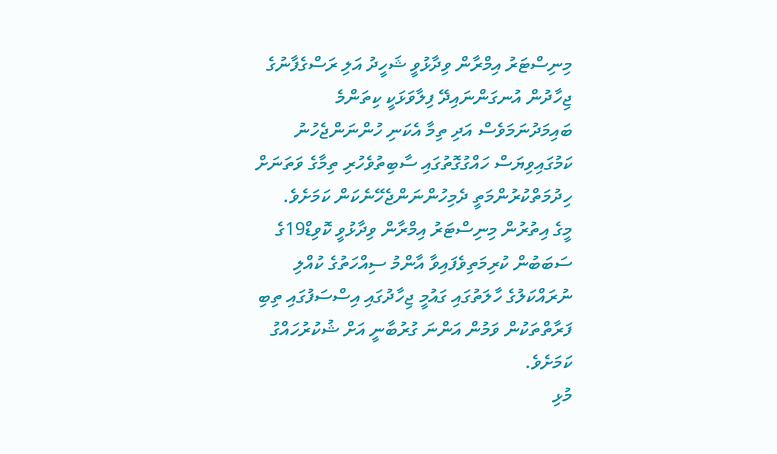މިނިސްޓަރު އިމްރާން ވިދާޅުވީ ޝަހީދު އަލި ރަސްގެފާނުގެ ޖިހާދުން އުނގަންނައިދޭ ފިލާވަޅަކީ ކިތަންމެ ބައިމަދުނަމަވެސް އަދި ތިމާ އެކަނި ހުންނަންޖެހުނު ކަމުގައިވިޔަސް ހައްގުގޮތުގައި ސާބިތުވެހުރި ތިމާގެ ވަތަނަށް ހިދުމަތްކުރުންމަތީ ދެމިހުންނަންޖެހޭނެކަން ކަމަށެވެ.
މީގެ އިތުރުން މިނިސްޓަރު އިމްރާން ވިދާޅުވީ ކޮވިޑް19ގެ ސަބަބުން ކުރިމަތިވެފައިވާ އާންމު ސިއްހަތުގެ ކުއްލި ނުރައްކަލުގެ ހާލަތުގައި ގައުމީ ޖިހާދުގައި އިސްސަފުގައި ތިބި ފަރާތްތަކުން ވަމުން އަންނަ ގުރުބާނީ އަށް ޝުކުރުހައްގު ކަމަށެވެ.
މުޅި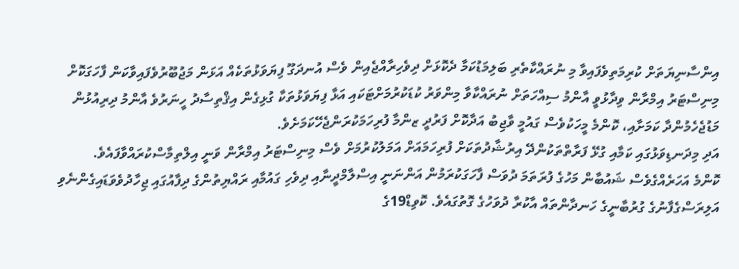އިންސާނިޔަތަށް ކުރިމަތިވެފައިވާ މި ނުރައްކާތެރި ބަލިމަޑުކަމާ ދެކޮޅަށް ދިވެހިރާއްޖެއިން ވެސް އުނދަގޫ ފިޔަވަޅުތަކެއް އަޅަން މަޖުބޫރުވެފައިވާކަން ފާހަގަކޮށް މިނިސްޓަރު އިމްރާން ވިދާޅުވީ އާންމު ސިއްހަތަށް ނުރައްކާވާ މިންވަރު ކުޑަކުރުމަށްޓަކައި އަޅާ ފިޔަވަޅުތަކާ ގުޅިގެން އިޤްތިސާދު ހީނަރުވެ އާންމު ދިރިއުޅުން މަޑުޖެހެމުންދާ ކަމަށާއި، ކޮންމެ މީހަކުވެސް ގައުމީ ވާޖިބު އަދާކޮށް ފަރުދީ ޒންމާ ފުރިހަމަކުރަންޖެހޭކަމަށެވެ.
އަދި މިދަނޑިވަޅުގައި ކަމާއި ގުޅޭ ފަރާތްތަކުންދޭ އިރުޝާދުތަކަށް ފުރިހަމައަށް އަމަލުކުރުމަށް ވެސް މިނިސްޓަރު އިމްރާން ވަނީ އިލްތިމާސްކުރައްވާފައެވެ.
ކޮންމެ އަހަރެއްގެވެސް ޝައުބާން މަހުގެ ފުރަތަމަ ދުވަސް ފާހަގަކުރަމުން އަންނަނީ އިސްލާމްދީނާއި ދިވެހި ގައުމާއި ރައްޔިތުންގެ ދިފާއުގައި ޖިހާދުވެވަޑައިގެންނެވި އަލިރަސްގެފާނުގެ ގުރުބާނީގެ ހަނދާންތައް އާކުރާ ދުވަހުގެ ގޮތުގައެވެ. ކޮވިޑް19ގެ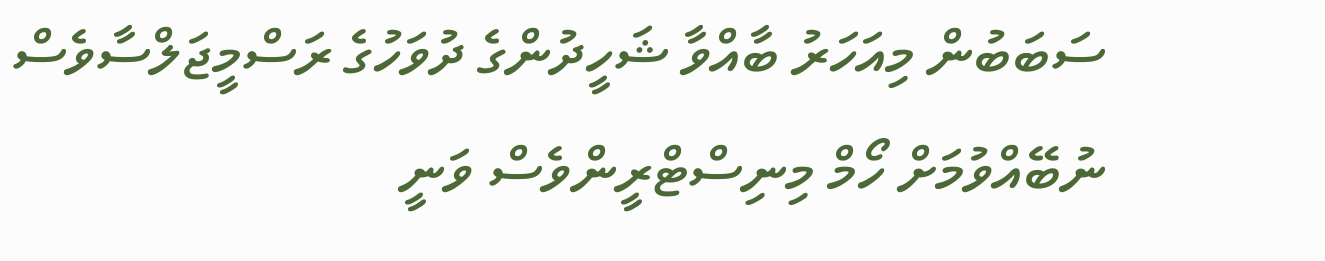ސަބަބުން މިއަހަރު ބާއްވާ ޝަހީދުންގެ ދުވަހުގެ ރަސްމީޖަލްސާވެސް ނުބޭއްވުމަށް ހޯމް މިނިސްޓްރީންވެސް ވަނީ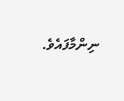ނިންމާފައެވެ.